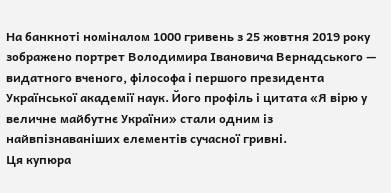На банкноті номіналом 1000 гривень з 25 жовтня 2019 року зображено портрет Володимира Івановича Вернадського — видатного вченого, філософа і першого президента Української академії наук. Його профіль і цитата «Я вірю у величне майбутнє України» стали одним із найвпізнаваніших елементів сучасної гривні.
Ця купюра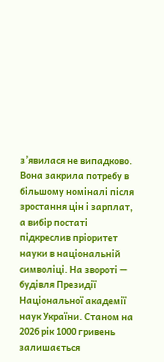з’явилася не випадково. Вона закрила потребу в більшому номіналі після зростання цін і зарплат, а вибір постаті підкреслив пріоритет науки в національній символіці. На звороті — будівля Президії Національної академії наук України. Станом на 2026 рік 1000 гривень залишається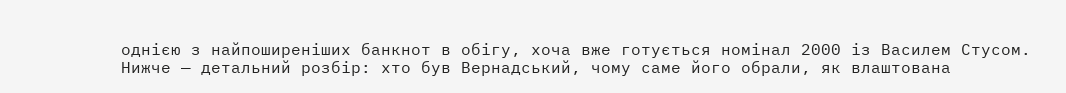однією з найпоширеніших банкнот в обігу, хоча вже готується номінал 2000 із Василем Стусом.
Нижче — детальний розбір: хто був Вернадський, чому саме його обрали, як влаштована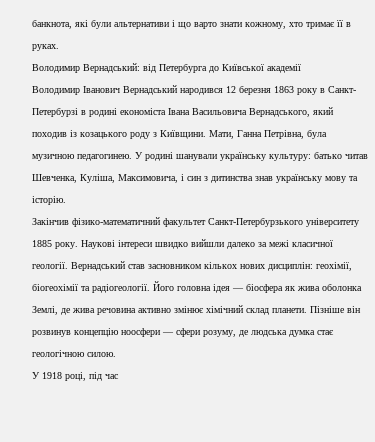банкнота, які були альтернативи і що варто знати кожному, хто тримає її в руках.
Володимир Вернадський: від Петербурга до Київської академії
Володимир Іванович Вернадський народився 12 березня 1863 року в Санкт-Петербурзі в родині економіста Івана Васильовича Вернадського, який походив із козацького роду з Київщини. Мати, Ганна Петрівна, була музичною педагогинею. У родині шанували українську культуру: батько читав Шевченка, Куліша, Максимовича, і син з дитинства знав українську мову та історію.
Закінчив фізико-математичний факультет Санкт-Петербурзького університету 1885 року. Наукові інтереси швидко вийшли далеко за межі класичної геології. Вернадський став засновником кількох нових дисциплін: геохімії, біогеохімії та радіогеології. Його головна ідея — біосфера як жива оболонка Землі, де жива речовина активно змінює хімічний склад планети. Пізніше він розвинув концепцію ноосфери — сфери розуму, де людська думка стає геологічною силою.
У 1918 році, під час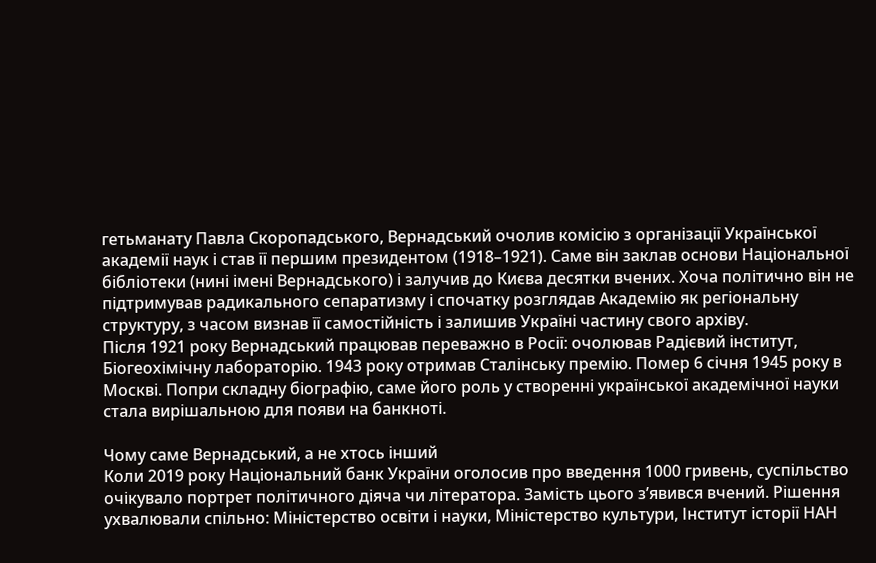гетьманату Павла Скоропадського, Вернадський очолив комісію з організації Української академії наук і став її першим президентом (1918–1921). Саме він заклав основи Національної бібліотеки (нині імені Вернадського) і залучив до Києва десятки вчених. Хоча політично він не підтримував радикального сепаратизму і спочатку розглядав Академію як регіональну структуру, з часом визнав її самостійність і залишив Україні частину свого архіву.
Після 1921 року Вернадський працював переважно в Росії: очолював Радієвий інститут, Біогеохімічну лабораторію. 1943 року отримав Сталінську премію. Помер 6 січня 1945 року в Москві. Попри складну біографію, саме його роль у створенні української академічної науки стала вирішальною для появи на банкноті.

Чому саме Вернадський, а не хтось інший
Коли 2019 року Національний банк України оголосив про введення 1000 гривень, суспільство очікувало портрет політичного діяча чи літератора. Замість цього з’явився вчений. Рішення ухвалювали спільно: Міністерство освіти і науки, Міністерство культури, Інститут історії НАН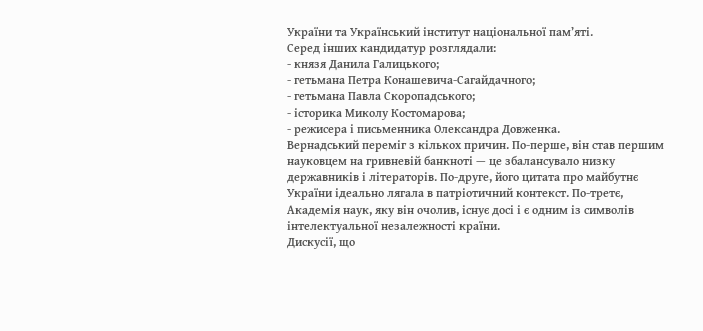України та Український інститут національної пам’яті.
Серед інших кандидатур розглядали:
- князя Данила Галицького;
- гетьмана Петра Конашевича-Сагайдачного;
- гетьмана Павла Скоропадського;
- історика Миколу Костомарова;
- режисера і письменника Олександра Довженка.
Вернадський переміг з кількох причин. По-перше, він став першим науковцем на гривневій банкноті — це збалансувало низку державників і літераторів. По-друге, його цитата про майбутнє України ідеально лягала в патріотичний контекст. По-третє, Академія наук, яку він очолив, існує досі і є одним із символів інтелектуальної незалежності країни.
Дискусії, що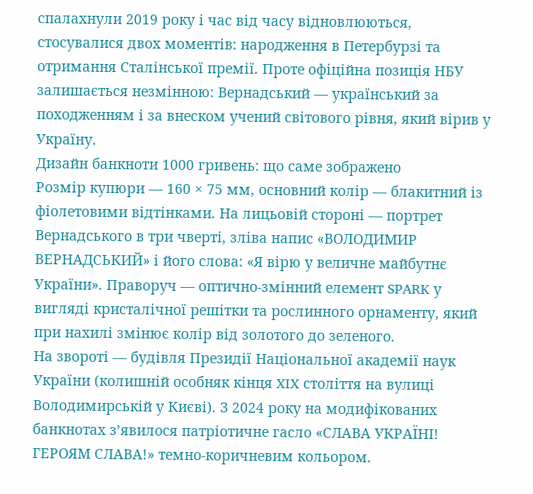спалахнули 2019 року і час від часу відновлюються, стосувалися двох моментів: народження в Петербурзі та отримання Сталінської премії. Проте офіційна позиція НБУ залишається незмінною: Вернадський — український за походженням і за внеском учений світового рівня, який вірив у Україну.
Дизайн банкноти 1000 гривень: що саме зображено
Розмір купюри — 160 × 75 мм, основний колір — блакитний із фіолетовими відтінками. На лицьовій стороні — портрет Вернадського в три чверті, зліва напис «ВОЛОДИМИР ВЕРНАДСЬКИЙ» і його слова: «Я вірю у величне майбутнє України». Праворуч — оптично-змінний елемент SPARK у вигляді кристалічної решітки та рослинного орнаменту, який при нахилі змінює колір від золотого до зеленого.
На звороті — будівля Президії Національної академії наук України (колишній особняк кінця XIX століття на вулиці Володимирській у Києві). З 2024 року на модифікованих банкнотах з’явилося патріотичне гасло «СЛАВА УКРАЇНІ! ГЕРОЯМ СЛАВА!» темно-коричневим кольором.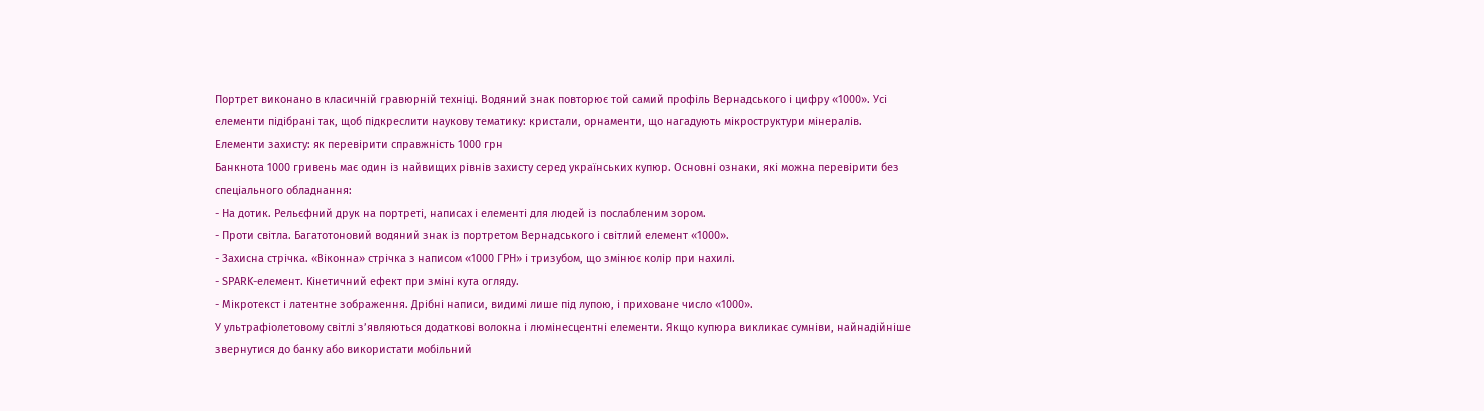Портрет виконано в класичній гравюрній техніці. Водяний знак повторює той самий профіль Вернадського і цифру «1000». Усі елементи підібрані так, щоб підкреслити наукову тематику: кристали, орнаменти, що нагадують мікроструктури мінералів.
Елементи захисту: як перевірити справжність 1000 грн
Банкнота 1000 гривень має один із найвищих рівнів захисту серед українських купюр. Основні ознаки, які можна перевірити без спеціального обладнання:
- На дотик. Рельєфний друк на портреті, написах і елементі для людей із послабленим зором.
- Проти світла. Багатотоновий водяний знак із портретом Вернадського і світлий елемент «1000».
- Захисна стрічка. «Віконна» стрічка з написом «1000 ГРН» і тризубом, що змінює колір при нахилі.
- SPARK-елемент. Кінетичний ефект при зміні кута огляду.
- Мікротекст і латентне зображення. Дрібні написи, видимі лише під лупою, і приховане число «1000».
У ультрафіолетовому світлі з’являються додаткові волокна і люмінесцентні елементи. Якщо купюра викликає сумніви, найнадійніше звернутися до банку або використати мобільний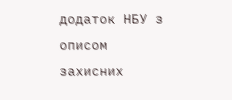додаток НБУ з описом захисних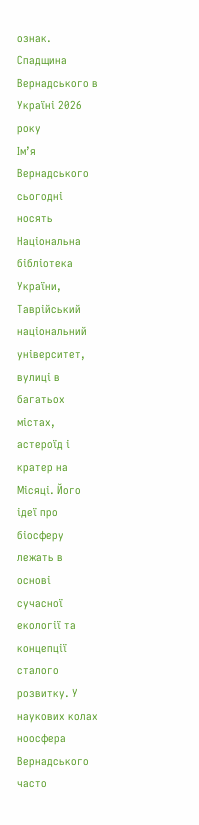ознак.
Спадщина Вернадського в Україні 2026 року
Ім’я Вернадського сьогодні носять Національна бібліотека України, Таврійський національний університет, вулиці в багатьох містах, астероїд і кратер на Місяці. Його ідеї про біосферу лежать в основі сучасної екології та концепції сталого розвитку. У наукових колах ноосфера Вернадського часто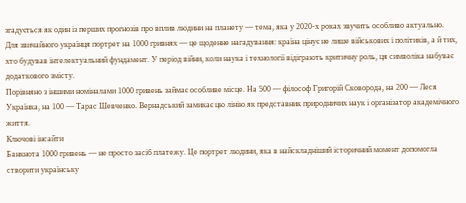згадується як один із перших прогнозів про вплив людини на планету — тема, яка у 2020-х роках звучить особливо актуально.
Для звичайного українця портрет на 1000 гривнях — це щоденне нагадування: країна цінує не лише військових і політиків, а й тих, хто будував інтелектуальний фундамент. У період війни, коли наука і технології відіграють критичну роль, ця символіка набуває додаткового змісту.
Порівняно з іншими номіналами 1000 гривень займає особливе місце. На 500 — філософ Григорій Сковорода, на 200 — Леся Українка, на 100 — Тарас Шевченко. Вернадський замикає цю лінію як представник природничих наук і організатор академічного життя.
Ключові інсайти
Банкнота 1000 гривень — не просто засіб платежу. Це портрет людини, яка в найскладніший історичний момент допомогла створити українську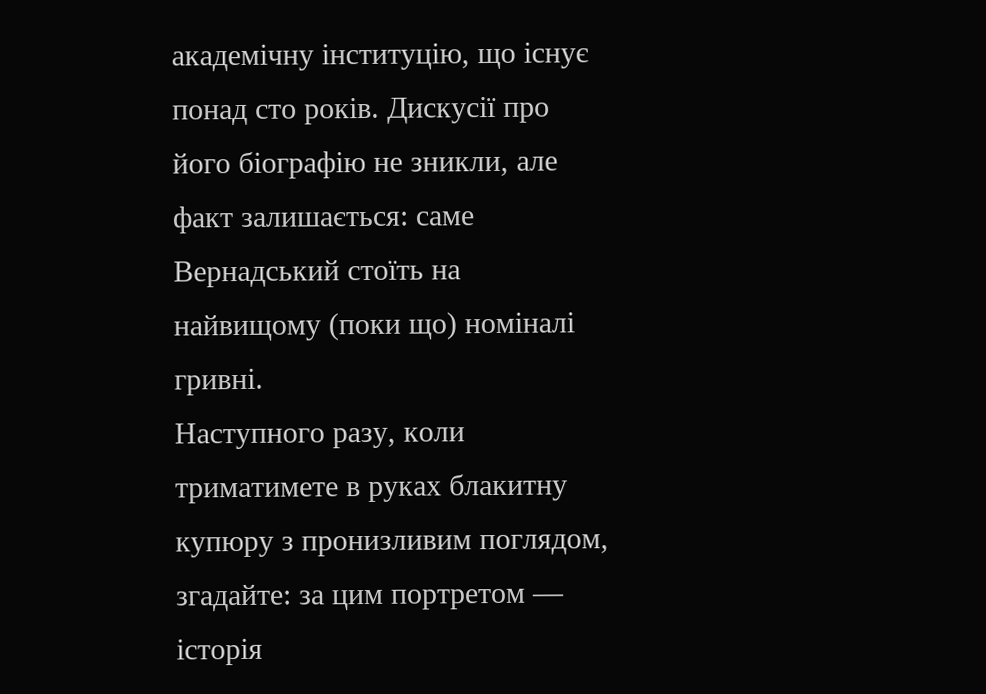академічну інституцію, що існує понад сто років. Дискусії про його біографію не зникли, але факт залишається: саме Вернадський стоїть на найвищому (поки що) номіналі гривні.
Наступного разу, коли триматимете в руках блакитну купюру з пронизливим поглядом, згадайте: за цим портретом — історія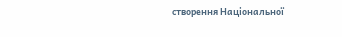створення Національної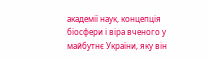академії наук, концепція біосфери і віра вченого у майбутнє України, яку він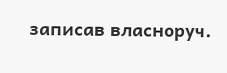записав власноруч.